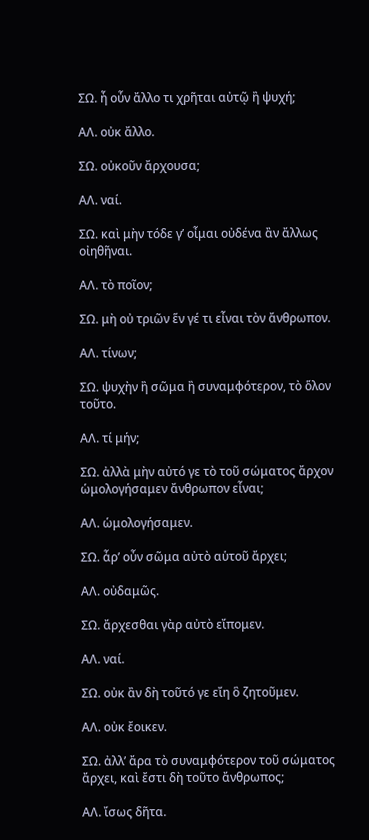ΣΩ. ἦ οὖν ἄλλο τι χρῆται αὐτῷ ἢ ψυχή;

ΑΛ. οὐκ ἄλλο.

ΣΩ. οὐκοῦν ἄρχουσα;

ΑΛ. ναί.

ΣΩ. καὶ μὴν τόδε γʼ οἶμαι οὐδένα ἂν ἄλλως οἰηθῆναι.

ΑΛ. τὸ ποῖον;

ΣΩ. μὴ οὐ τριῶν ἕν γέ τι εἶναι τὸν ἄνθρωπον.

ΑΛ. τίνων;

ΣΩ. ψυχὴν ἢ σῶμα ἢ συναμφότερον, τὸ ὅλον τοῦτο.

ΑΛ. τί μήν;

ΣΩ. ἀλλὰ μὴν αὐτό γε τὸ τοῦ σώματος ἄρχον ὡμολογήσαμεν ἄνθρωπον εἶναι;

ΑΛ. ὡμολογήσαμεν.

ΣΩ. ἆρʼ οὖν σῶμα αὐτὸ αὑτοῦ ἄρχει;

ΑΛ. οὐδαμῶς.

ΣΩ. ἄρχεσθαι γὰρ αὐτὸ εἴπομεν.

ΑΛ. ναί.

ΣΩ. οὐκ ἂν δὴ τοῦτό γε εἴη ὃ ζητοῦμεν.

ΑΛ. οὐκ ἔοικεν.

ΣΩ. ἀλλʼ ἄρα τὸ συναμφότερον τοῦ σώματος ἄρχει, καὶ ἔστι δὴ τοῦτο ἄνθρωπος;

ΑΛ. ἴσως δῆτα.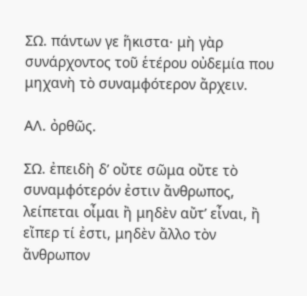ΣΩ. πάντων γε ἥκιστα· μὴ γὰρ συνάρχοντος τοῦ ἑτέρου οὐδεμία που μηχανὴ τὸ συναμφότερον ἄρχειν.

ΑΛ. ὀρθῶς.

ΣΩ. ἐπειδὴ δʼ οὔτε σῶμα οὔτε τὸ συναμφότερόν ἐστιν ἄνθρωπος, λείπεται οἶμαι ἢ μηδὲν αὔτʼ εἶναι, ἢ εἴπερ τί ἐστι, μηδὲν ἄλλο τὸν ἄνθρωπον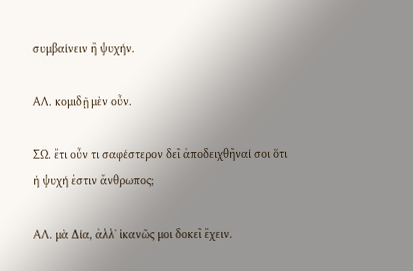συμβαίνειν ἢ ψυχήν.

ΑΛ. κομιδῇ μὲν οὖν.

ΣΩ. ἔτι οὖν τι σαφέστερον δεῖ ἀποδειχθῆναί σοι ὅτι ἡ ψυχή ἐστιν ἄνθρωπος;

ΑΛ. μὰ Δία, ἀλλʼ ἱκανῶς μοι δοκεῖ ἔχειν.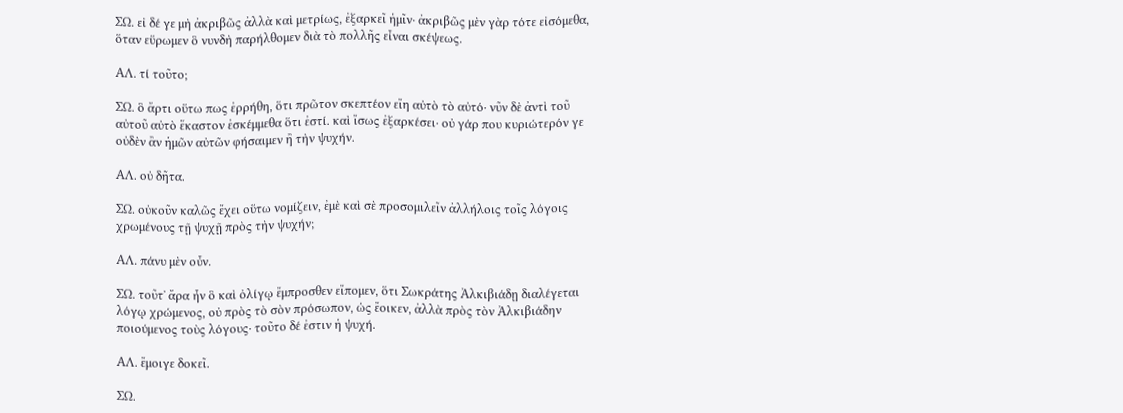ΣΩ. εἰ δέ γε μὴ ἀκριβῶς ἀλλὰ καὶ μετρίως, ἐξαρκεῖ ἡμῖν· ἀκριβῶς μὲν γὰρ τότε εἰσόμεθα, ὅταν εὕρωμεν ὃ νυνδὴ παρήλθομεν διὰ τὸ πολλῆς εἶναι σκέψεως.

ΑΛ. τί τοῦτο;

ΣΩ. ὃ ἄρτι οὕτω πως ἐρρήθη, ὅτι πρῶτον σκεπτέον εἴη αὐτὸ τὸ αὐτό· νῦν δὲ ἀντὶ τοῦ αὐτοῦ αὐτὸ ἕκαστον ἐσκέμμεθα ὅτι ἐστί. καὶ ἴσως ἐξαρκέσει· οὐ γάρ που κυριώτερόν γε οὐδὲν ἂν ἡμῶν αὐτῶν φήσαιμεν ἢ τὴν ψυχήν.

ΑΛ. οὐ δῆτα.

ΣΩ. οὐκοῦν καλῶς ἔχει οὕτω νομίζειν, ἐμὲ καὶ σὲ προσομιλεῖν ἀλλήλοις τοῖς λόγοις χρωμένους τῇ ψυχῇ πρὸς τὴν ψυχήν;

ΑΛ. πάνυ μὲν οὖν.

ΣΩ. τοῦτʼ ἄρα ἦν ὃ καὶ ὀλίγῳ ἔμπροσθεν εἴπομεν, ὅτι Σωκράτης Ἀλκιβιάδῃ διαλέγεται λόγῳ χρώμενος, οὐ πρὸς τὸ σὸν πρόσωπον, ὡς ἔοικεν, ἀλλὰ πρὸς τὸν Ἀλκιβιάδην ποιούμενος τοὺς λόγους· τοῦτο δέ ἐστιν ἡ ψυχή.

ΑΛ. ἔμοιγε δοκεῖ.

ΣΩ.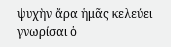ψυχὴν ἄρα ἡμᾶς κελεύει γνωρίσαι ὁ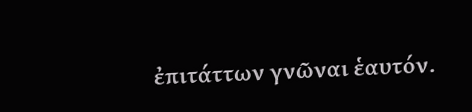ἐπιτάττων γνῶναι ἑαυτόν.